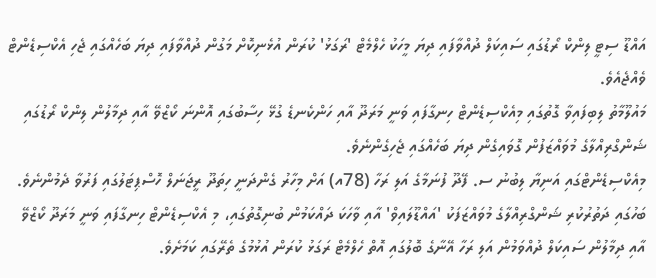އައްޑޫ ސިޓީ ލިންކް ރޯޑުގައި ސައިކަލް ދުއްވާފައި ދިޔަ މީހަކު ހެލްމެޓް 'ރަގަޅު' ކުރަން އުޅެނިކޮށް މަގުން ދުއްވާފައި ދިޔަ ބަހެއްގައި ޖެހި އެކްސިޑެންޓް ވެއްޖެއެވެ.
މައުލޫމާތު ލިބިފައިވާ ގޮތުގައި މިއެކްސިޑެންޓް ހިނގާފައި ވަނީ މަރަދޫ އާއި ހަންކެނޑެ ގުޅޭ ހިސާބުގައި އޮންނަ ކޯޒްވޭ އާއި ދިމާލުން ލިންކް ރޯޑުގައި ޝަންގްރިއްލާގެ މުވައްޒަފުން ގޮވައިގެން ދިޔަ ބަހެއްގައި ޖެހިގެންނެވެ.
މިއެކްސިޑެންޓްގައި އަނިޔާ ލިބުނު ސ. ފޭދޫ ފުނަމާގެ އަލި ރަހާ (78އ) އަށް މިހާރު ގެންދަނީ ހިތަދޫ ރީޖަނަލް ހޮސްޕިޓަލުގައި ފަރުވާ ދެމުންނެވެ.
ބަހުގައި ދަތުރުކުރި ޝަންގްރިއްލާގެ މުވައްޒަފަކު 'އައްޑޫލައިވް' އާއި ވާހަކަ ދައްކަމުން ބުނިގޮތުގައި، މި އެކްސިޑެންޓް ހިނގާފައި ވަނީ މަރަދޫ ކޯޒްވޭ އާއި ދިމާލުން ސައިކަލް ދުއްވަމުން އަލި ރަހާ އޭނާގެ ބޮލުގައި އޮތް ހެލްމެޓް ރަގަޅު ކުރަން އުޅުމުގެ ތެރޭގައި ކަމަށެވެ.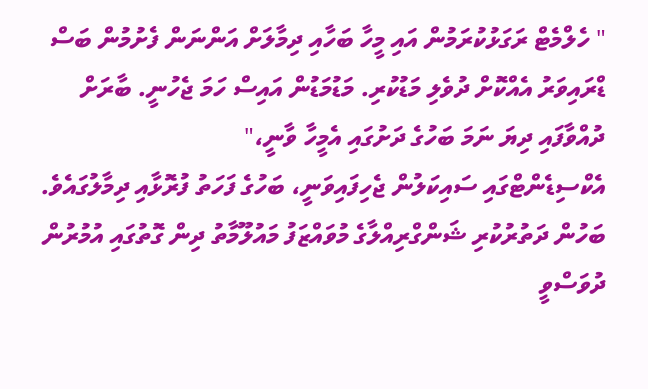" ހެލްމެޓް ރަގަޅުކުރަމުން އައި މީހާ ބަހާއި ދިމާލަށް އަންނަން ފެށުމުން ބަސް ޑްރައިވަރު އެއްކޮށް ދުވެލި މަޑުކުރި. މަޑުމަޑުން އައިސް ހަމަ ޖެހުނީ. ބާރަށް ދުއްވާފައި ދިޔަ ނަމަ ބަހުގެ ދަށުގައި އެމީހާ ވާނީ،"
އެކްސިޑެންޓްގައި ސައިކަލުން ޖެހިފައިވަނީ، ބަހުގެ ފަހަތު ފުރޮޅާއި ދިމާލުގައެވެ.
ބަހުން ދަތުރުކުރި ޝަންގްރިއްލާގެ މުވައްޒަފު މައުލޫމާތު ދިން ގޮތުގައި އުމުރުން ދުވަސްވީ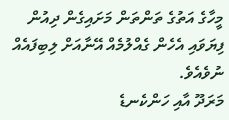މީހާގެ އަތުގެ ތަންތަން މަށައިގެން ދިއުން ފިޔަވައި އެހެން ގެއްލުމެއް އޭނާއަށް ލިބިފައެއް ނުވެއެވެ.
މަރަދޫ އާއި ހަންކެނޑެ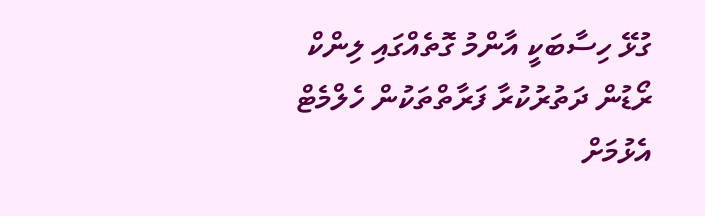ގުޅޭ ހިސާބަކީ އާންމު ގޮތެއްގައި ލިންކް ރޯޑުން ދަތުރުކުރާ ފަރާތްތަކުން ހެލްމެޓް އެޅުމަށް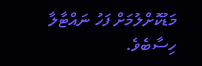މަޑުކޮށްލުމަށް ފަހު ނައްޓާލާ ހިސާބެވެ.